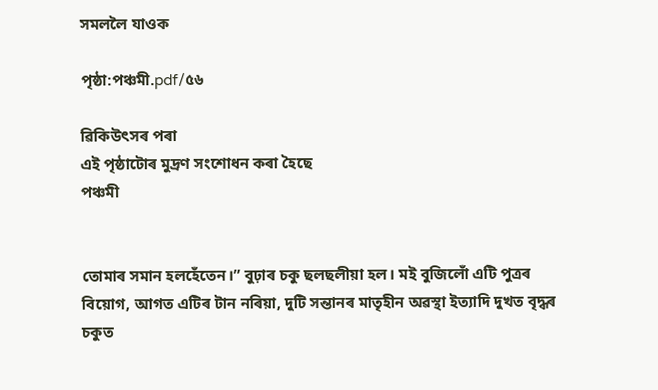সমললৈ যাওক

পৃষ্ঠা:পঞ্চমী.pdf/৫৬

ৱিকিউৎসৰ পৰা
এই পৃষ্ঠাটোৰ মুদ্ৰণ সংশোধন কৰা হৈছে
পঞ্চমী


তোমাৰ সমান হলহেঁতেন।” বুঢ়াৰ চকু ছলছলীয়া হল। ম‍ই বুজিলোঁ এটি পুত্ৰৰ বিয়োগ, আগত এটিৰ টান নৰিয়া, দুটি সন্তানৰ মাতৃহীন অৱস্থা ইত্যাদি দুখত বৃদ্ধৰ চকুত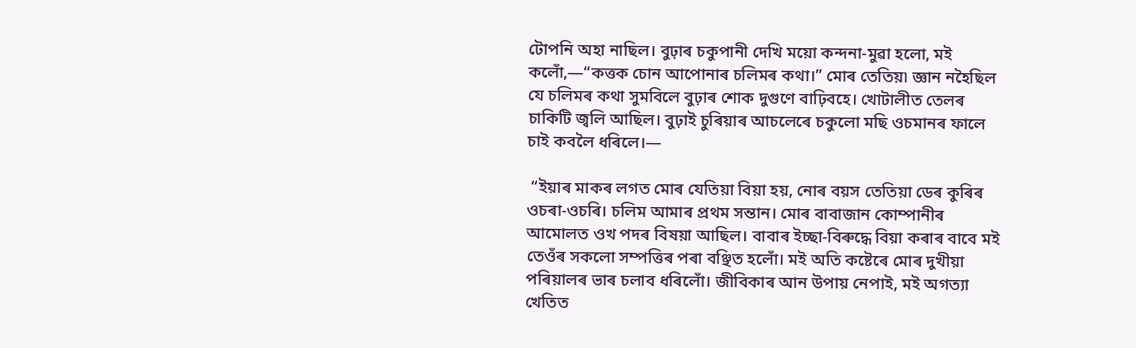টোপনি অহা নাছিল। বুঢ়াৰ চকুপানী দেখি ময়ো কন্দনা-মুৱা হলো, ম‍ই কলোঁ,—“কত্তক চোন আপোনাৰ চলিমৰ কথা।” মোৰ তেতিয়৷ জ্ঞান নহৈছিল যে চলিমৰ কথা সুমবিলে বুঢ়াৰ শোক দুগুণে বাঢ়িবহে। খোটালীত তেলৰ চাকিটি জ্বলি আছিল। বুঢ়াই চুৰিয়াৰ আচলেৰে চকুলো মছি ওচমানৰ ফালে চাই কবলৈ ধৰিলে।—

 “ইয়াৰ মাকৰ লগত মোৰ যেতিয়া বিয়া হয়, নোৰ বয়স তেতিয়া ডেৰ কুৰিৰ ওচৰা-ওচৰি। চলিম আমাৰ প্ৰথম সন্তান। মোৰ বাবাজান কোম্পানীৰ আমোলত ওখ পদৰ বিষয়া আছিল। বাবাৰ ইচ্ছা-বিৰুদ্ধে বিয়া কৰাৰ বাবে ম‍ই তেওঁৰ সকলো সম্পত্তিৰ পৰা বঞ্ছিত হলোঁ। মই অতি কষ্টেৰে মোৰ দুখীয়া পৰিয়ালৰ ভাৰ চলাব ধৰিলোঁ। জীবিকাৰ আন উপায় নেপাই, মই অগত্যা খেতিত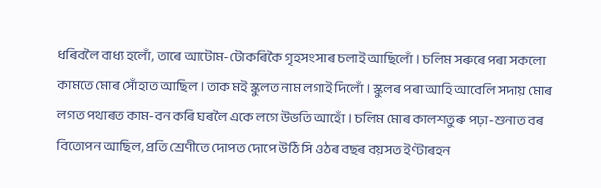ধৰিবলৈ বাধ্য হলোঁ, তাৰে আটোম-টোকৰিকৈ গৃহসংসাৰ চলাই আছিলোঁ। চলিম সৰুৰে পৰা সকলো কামতে মোৰ সোঁহাত আছিল। তাক ম‍ই স্কুলত নাম লগাই দিলোঁ। স্কুলৰ পৰা আহি আবেলি সদায় মোৰ লগত পথাৰত কাম-বন কৰি ঘৰলৈ একে লগে উভতি আহোঁ। চলিম মোৰ কালশতুৰু পঢ়া-শুনাত বৰ বিতোপন আছিল, প্ৰতি শ্ৰেণীতে দোপত দোপে উঠি সি ওঠৰ বছৰ বয়সত ইণ্টাৰহন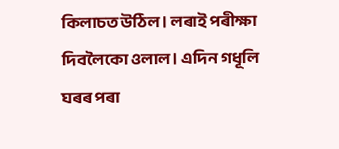কিলাচত উঠিল। লৰাই পৰীক্ষা দিবলৈকো ওলাল। এদিন গধূলি ঘৰৰ পৰা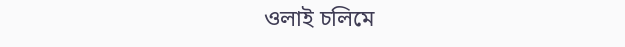ওলাই চলিমে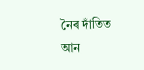নৈৰ দাঁতিত আন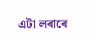এটা লৰাৰে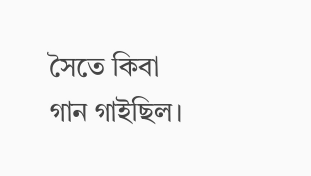সৈতে কিবা গান গাইছিল।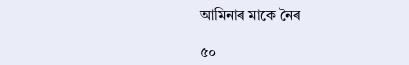আমিনাৰ মাকে নৈৰ

৫০